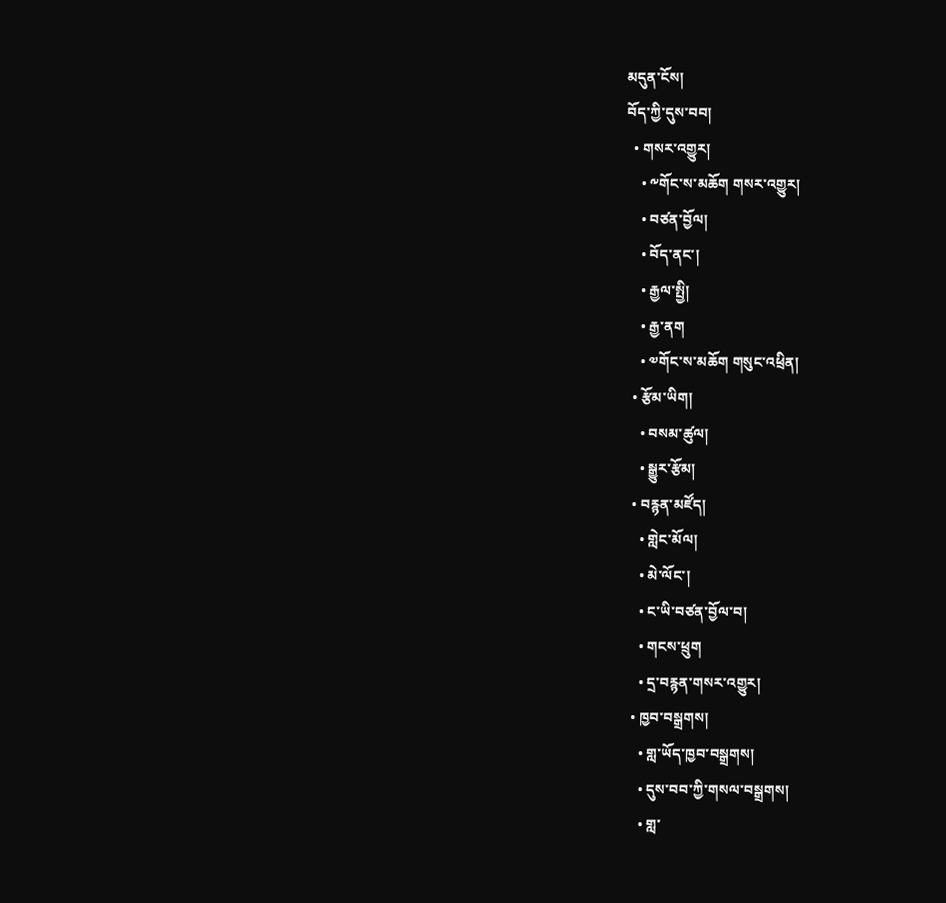མདུན་ངོས།
བོད་ཀྱི་དུས་བབ།
  • གསར་འགྱུར།
    • ༸གོང་ས་མཆོག གསར་འགྱུར།
    • བཙན་བྱོལ།
    • བོད་ནང་།
    • རྒྱལ་སྤྱི།
    • རྒྱ་ནག
    • ༧གོང་ས་མཆོག གསུང་འཕྲིན།
  • རྩོམ་ཡིག།
    • བསམ་ཚུལ།
    • སྒྱུར་རྩོམ།
  • བརྙན་མཛོད།
    • གླེང་མོལ།
    • མེ་ལོང་།
    • ང་ཡི་བཙན་བྱོལ་བ།
    • གངས་ཕྲུག
    • དྲ་བརྙན་གསར་འགྱུར།
  • ཁྱབ་བསྒྲགས།
    • གླ་ཡོད་ཁྱབ་བསྒྲགས།
    • དུས་བབ་ཀྱི་གསལ་བསྒྲགས།
    • གླ་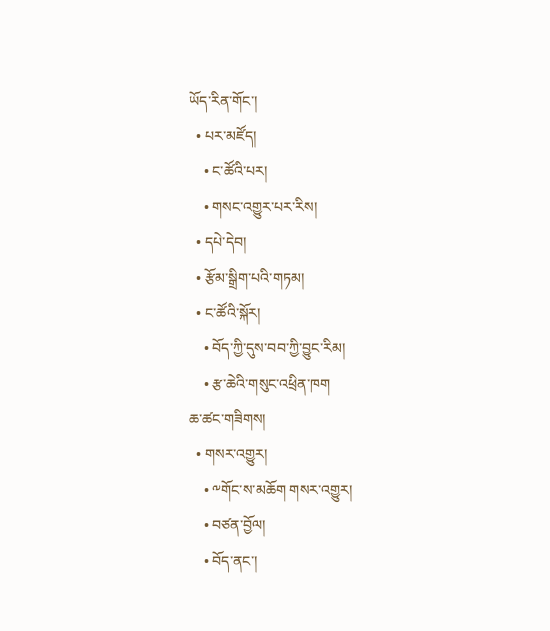ཡོད་རིན་གོང་།
  • པར་མཛོད།
    • ང་ཚོའི་པར།
    • གསང་འགྱུར་པར་རིས།
  • དཔེ་དེབ།
  • རྩོམ་སྒྲིག་པའི་གཏམ།
  • ང་ཚོའི་སྐོར།
    • བོད་ཀྱི་དུས་བབ་ཀྱི་བྱུང་རིམ།
    • རྩ་ཆེའི་གསུང་འཕྲིན་ཁག
ཆ་ཚང་གཟིགས།
  • གསར་འགྱུར།
    • ༸གོང་ས་མཆོག གསར་འགྱུར།
    • བཙན་བྱོལ།
    • བོད་ནང་།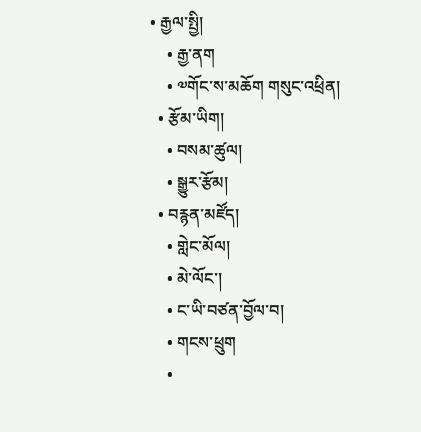• རྒྱལ་སྤྱི།
    • རྒྱ་ནག
    • ༧གོང་ས་མཆོག གསུང་འཕྲིན།
  • རྩོམ་ཡིག།
    • བསམ་ཚུལ།
    • སྒྱུར་རྩོམ།
  • བརྙན་མཛོད།
    • གླེང་མོལ།
    • མེ་ལོང་།
    • ང་ཡི་བཙན་བྱོལ་བ།
    • གངས་ཕྲུག
    •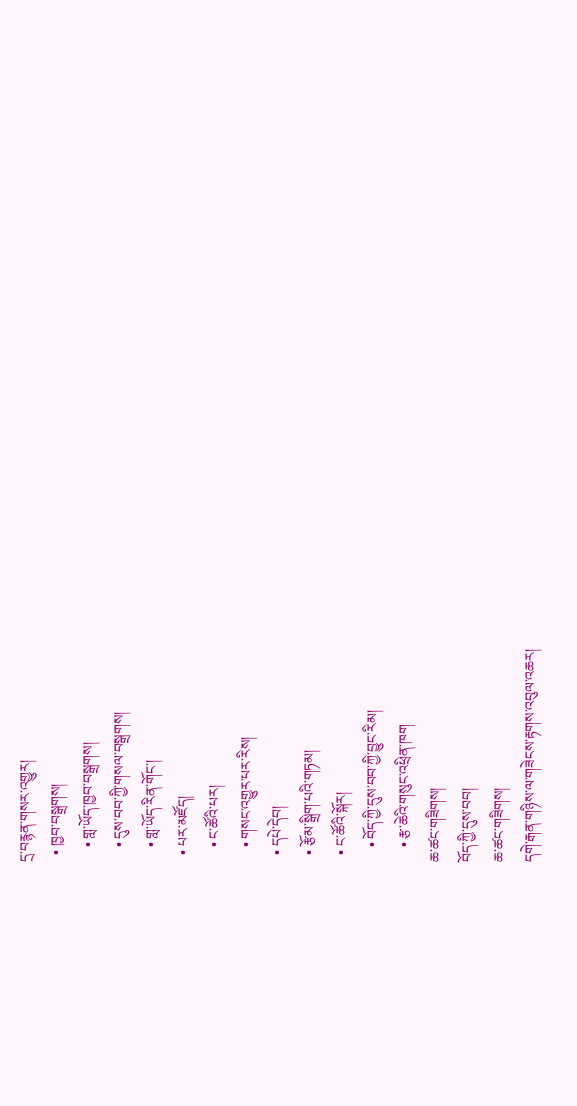དྲ་བརྙན་གསར་འགྱུར།
  • ཁྱབ་བསྒྲགས།
    • གླ་ཡོད་ཁྱབ་བསྒྲགས།
    • དུས་བབ་ཀྱི་གསལ་བསྒྲགས།
    • གླ་ཡོད་རིན་གོང་།
  • པར་མཛོད།
    • ང་ཚོའི་པར།
    • གསང་འགྱུར་པར་རིས།
  • དཔེ་དེབ།
  • རྩོམ་སྒྲིག་པའི་གཏམ།
  • ང་ཚོའི་སྐོར།
    • བོད་ཀྱི་དུས་བབ་ཀྱི་བྱུང་རིམ།
    • རྩ་ཆེའི་གསུང་འཕྲིན་ཁག
ཆ་ཚང་གཟིགས།
བོད་ཀྱི་དུས་བབ།
ཆ་ཚང་གཟིགས།
དགེ་རྒན་གཉིས་ལ་གཟེངས་རྟགས་འབུལ་འཆར།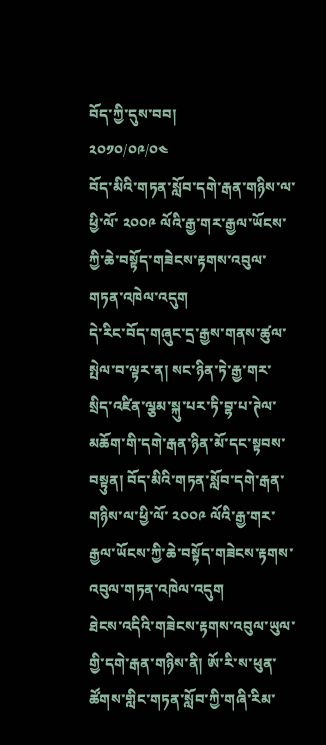བོད་ཀྱི་དུས་བབ།
༢༠༡༠/༠༩/༠༤
བོད་མིའི་གཏན་སློབ་དགེ་རྒན་གཉིས་ལ་ཕྱི་ལོ་ ༢༠༠༩ ལོའི་རྒྱ་གར་རྒྱལ་ཡོངས་ཀྱི་ཆེ་བསྟོད་གཟེངས་རྟགས་འབུལ་གཏན་འཁེལ་འདུག
དེ་རིང་བོད་གཞུང་དྲ་རྒྱས་གནས་ཚུལ་སྤེལ་བ་ལྟར་ན། སང་ཉིན་ཏེ་རྒྱ་གར་སྲིད་འཛིན་ལྕམ་སྐུ་པར་ཏི་བྷ་པ་ཊེལ་མཆོག་གི་དགེ་རྒན་ཉིན་མོ་དང་སྟབས་བསྟུན། བོད་མིའི་གཏན་སློབ་དགེ་རྒན་གཉིས་ལ་ཕྱི་ལོ་ ༢༠༠༩ ལོའི་རྒྱ་གར་རྒྱལ་ཡོངས་ཀྱི་ཆེ་བསྟོད་གཟེངས་རྟགས་འབུལ་གཏན་འཁེལ་འདུག
ཐེངས་འདིའི་གཟེངས་རྟགས་འབུལ་ཡུལ་གྱི་དགེ་རྒན་གཉིས་ནི། ཨོ་རི་ས་ཕུན་ཚོགས་གླིང་གཏན་སློབ་ཀྱི་གཞི་རིམ་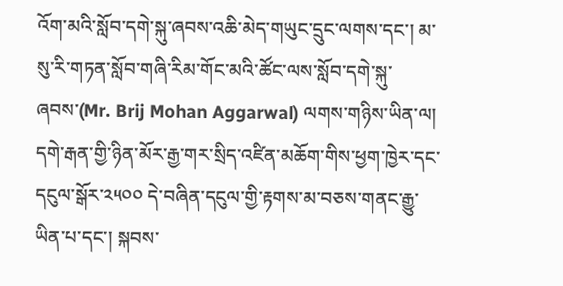འོག་མའི་སློབ་དགེ་སྐུ་ཞབས་འཆི་མེད་གཡུང་དྲུང་ལགས་དང་། མ་སུ་རི་གཏན་སློབ་གཞི་རིམ་གོང་མའི་ཚོང་ལས་སློབ་དགེ་སྐུ་ཞབས་(Mr. Brij Mohan Aggarwal) ལགས་གཉིས་ཡིན་ལ། དགེ་རྒན་གྱི་ཉིན་མོར་རྒྱ་གར་སྲིད་འཛིན་མཆོག་གིས་ཕྱག་ཁྱེར་དང་དངུལ་སྒོར་༢༥༠༠ དེ་བཞིན་དངུལ་གྱི་རྟགས་མ་བཅས་གནང་རྒྱུ་ཡིན་པ་དང་། སྐབས་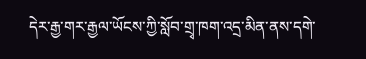དེར་རྒྱ་གར་རྒྱལ་ཡོངས་ཀྱི་སློབ་གྲྭ་ཁག་འདྲ་མིན་ནས་དགེ་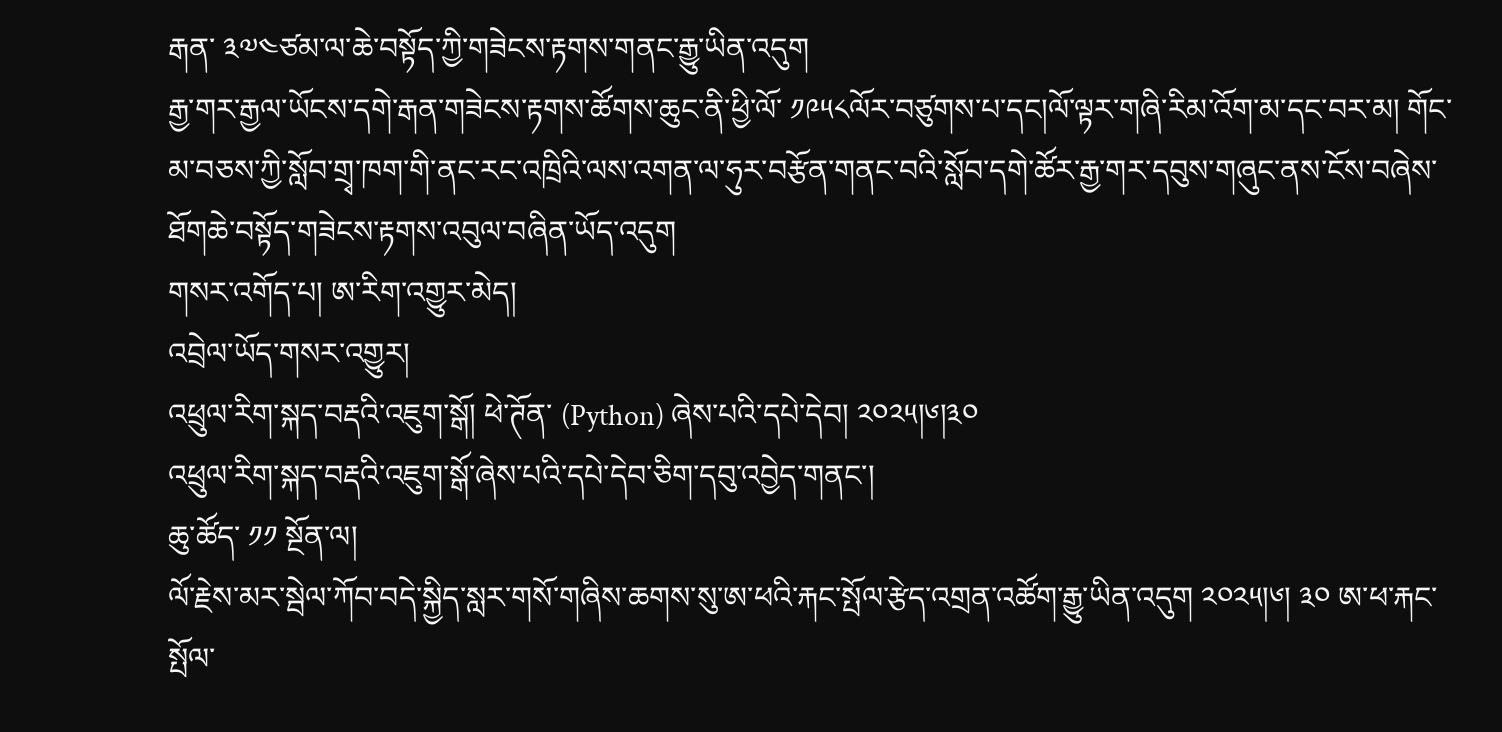རྒན་ ༣༧༤ཙམ་ལ་ཆེ་བསྟོད་ཀྱི་གཟེངས་རྟགས་གནང་རྒྱུ་ཡིན་འདུག
རྒྱ་གར་རྒྱལ་ཡོངས་དགེ་རྒན་གཟེངས་རྟགས་ཚོགས་ཆུང་ནི་ཕྱི་ལོ་ ༡༩༥༨ལོར་བཙུགས་པ་དང།ལོ་ལྟར་གཞི་རིམ་འོག་མ་དང་བར་མ། གོང་མ་བཅས་ཀྱི་སློབ་གྲྭ་ཁག་གི་ནང་རང་འཁྲིའི་ལས་འགན་ལ་ཧུར་བརྩོན་གནང་བའི་སློབ་དགེ་ཚོར་རྒྱ་གར་དབུས་གཞུང་ནས་ངོས་བཞེས་ཐོགཆེ་བསྟོད་གཟེངས་རྟགས་འབུལ་བཞིན་ཡོད་འདུག
གསར་འགོད་པ། ཨ་རིག་འགྱུར་མེད།
འབྲེལ་ཡོད་གསར་འགྱུར།
འཕྲུལ་རིག་སྐད་བརྡའི་འཇུག་སྒོ། ཕེ་ཊོན་ (Python) ཞེས་པའི་དཔེ་དེབ། ༢༠༢༥།༦།༣༠
འཕྲུལ་རིག་སྐད་བརྡའི་འཇུག་སྒོ་ཞེས་པའི་དཔེ་དེབ་ཅིག་དབུ་འབྱེད་གནང་།
ཆུ་ཚོད་ ༡༡ སྔོན་ལ།
ལོ་རྗེས་མར་སྦེལ་ཀོབ་བདེ་སྐྱིད་སླར་གསོ་གཞིས་ཆགས་སུ་ཨ་ཕའི་རྐང་སྤོལ་རྩེད་འགྲན་འཚོག་རྒྱུ་ཡིན་འདུག ༢༠༢༥།༦། ༣༠ ཨ་ཕ་རྐང་སྤོལ་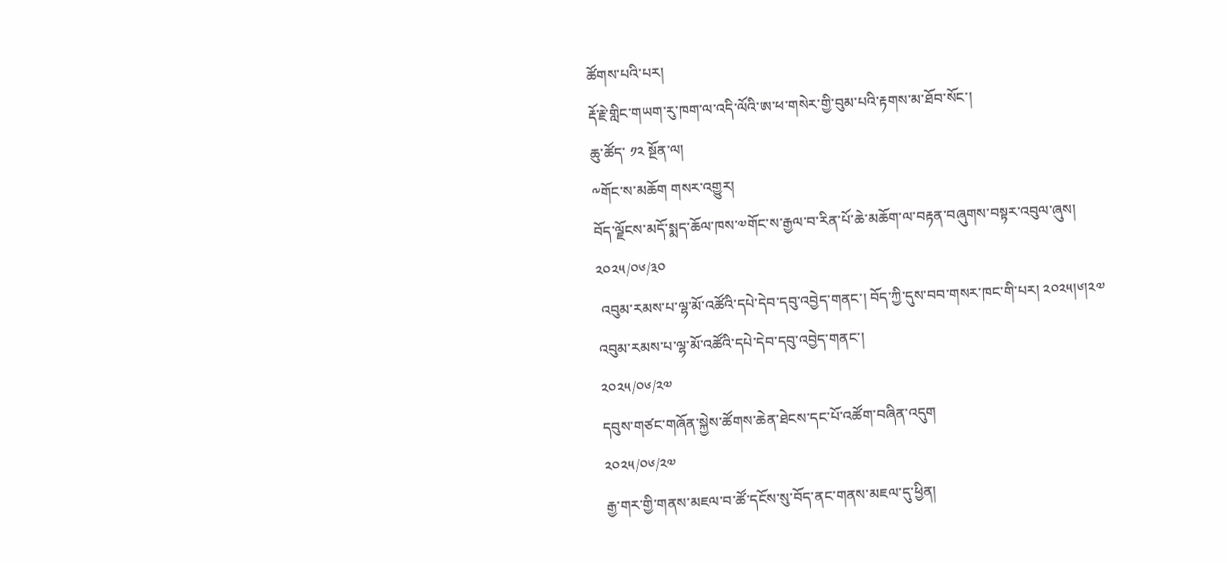ཚོགས་པའི་པར།
རྡོ་རྗེ་གླིང་གཡག་རུ་ཁག་ལ་འདི་ལོའི་ཨ་ཕ་གསེར་གྱི་བུམ་པའི་རྟགས་མ་ཐོབ་སོང་།
ཆུ་ཚོད་ ༡༢ སྔོན་ལ།
༸གོང་ས་མཆོག གསར་འགྱུར།
བོད་ལྗོངས་མདོ་སྨད་ཆོལ་ཁས་༧གོང་ས་རྒྱལ་བ་རིན་པོ་ཆེ་མཆོག་ལ་བརྟན་བཞུགས་བསྟར་འབུལ་ཞུས།
༢༠༢༥/༠༦/༣༠
 འབུམ་རམས་པ་ལྷ་མོ་འཚོའི་དཔེ་དེབ་དབུ་འབྱེད་གནང་། བོད་ཀྱི་དུས་བབ་གསར་ཁང་གི་པར། ༢༠༢༥།༦།༢༧
འབུམ་རམས་པ་ལྷ་མོ་འཚོའི་དཔེ་དེབ་དབུ་འབྱེད་གནང་།
༢༠༢༥/༠༦/༢༧
དབུས་གཙང་གཞོན་སྐྱེས་ཚོགས་ཆེན་ཐེངས་དང་པོ་འཚོག་བཞིན་འདུག
༢༠༢༥/༠༦/༢༧
རྒྱ་གར་གྱི་གནས་མཇལ་བ་ཚོ་དངོས་སུ་བོད་ནང་གནས་མཇལ་དུ་ཕྱིན།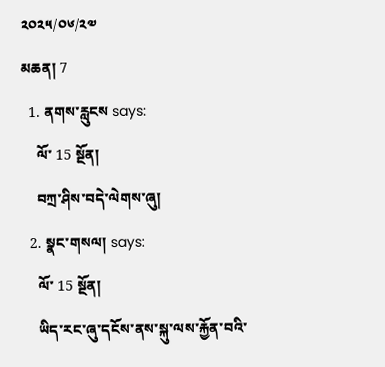༢༠༢༥/༠༦/༢༧
མཆན། 7
  1. ནགས་རླུངས says:
    ལོ་ 15 སྔོན།
    བཀྲ་ཤིས་བདེ་ལེགས་ཞུ།
  2. སྣང་གསལ། says:
    ལོ་ 15 སྔོན།
    ཡིད་རང་ཞུ་དངོས་ནས་སྐུ་ལས་རྐྱོན་བའི་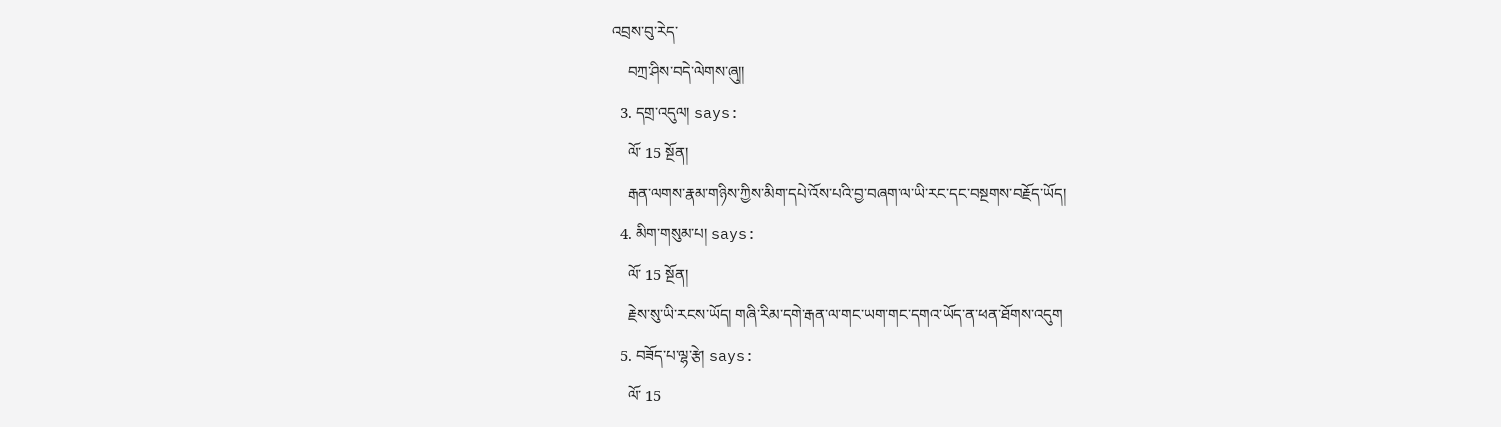འབྲས་བུ་རེད་
    བཀྲ་ཤིས་བདེ་ལེགས་ཞུ།།
  3. དགྲ་འདུལ། says:
    ལོ་ 15 སྔོན།
    རྒན་ལགས་རྣམ་གཉིས་ཀྱིས་མིག་དཔེ་འོས་པའི་བྱ་བཞག་ལ་ཡི་རང་དང་བསྔགས་བརྗོད་ཡོད།
  4. མིག་གསུམ་པ། says:
    ལོ་ 15 སྔོན།
    རྗེས་སུ་ཡི་རངས་ཡོད། གཞི་རིམ་དགེ་རྒན་ལ་གང་ཡག་གང་དགའ་ཡོད་ན་ཕན་ཐོགས་འདུག
  5. བཟོད་པ་ལྷ་རྩེ། says:
    ལོ་ 15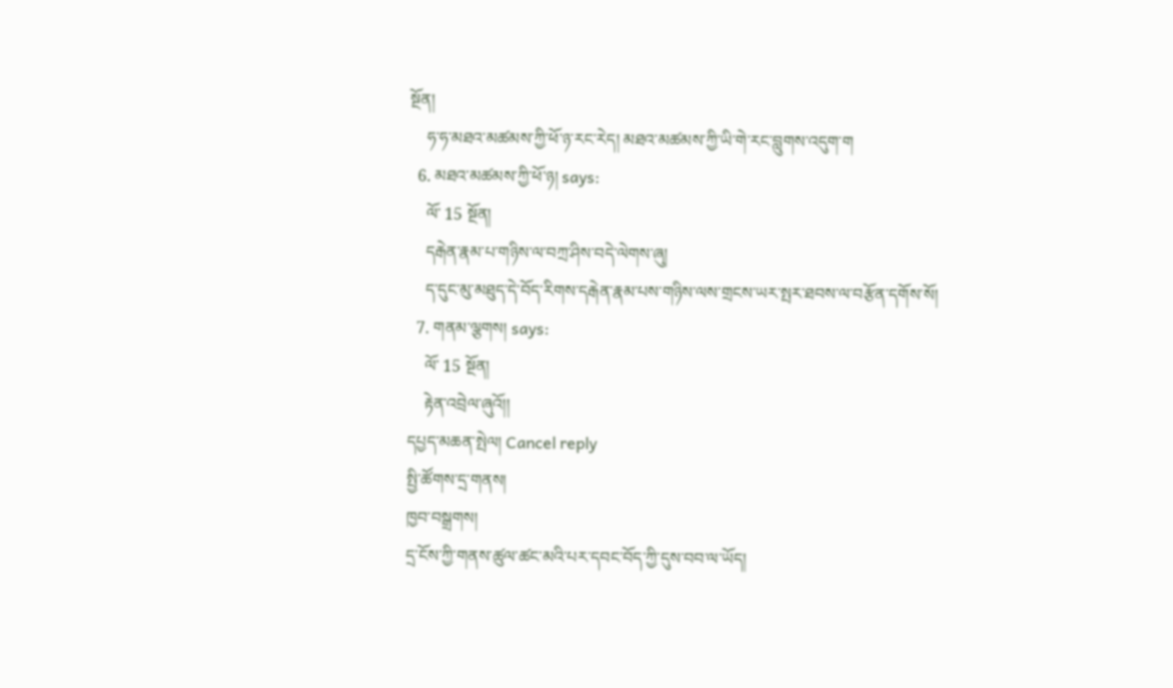སྔོན།
    ཧ་ཧ་མཐའ་མཚམས་ཀྱི་ཕོ་ཉ་རང་རེད། མཐའ་མཚམས་ཀྱི་ཡི་གེ་རང་བླུགས་འདུག་ག
  6. མཐའ་མཚམས་ཀྱི་ཕོ་ཉ། says:
    ལོ་ 15 སྔོན།
    དརྒེན་རྣམ་པ་གཉིས་ལ་བཀྲ་ཤིས་བདེ་ལེགས་ཞུ།
    ད་དུང་མུ་མཐུད་དེ་བོད་རིགས་དརྒེན་རྣམ་པས་གཉིས་ལས་གྲངས་ཡར་སྤར་ཐབས་ལ་བརྩོན་དགོས་སོ།
  7. གནམ་ལྕགས། says:
    ལོ་ 15 སྔོན།
    རྟེན་འབྲེལ་ཞུའོ།།
དཔྱད་མཆན་སྤེལ། Cancel reply
སྤྱི་ཚོགས་དྲ་གནས།
ཁྱབ་བསྒྲགས།
དྲ་ངོས་ཀྱི་གནས་ཚུལ་ཚང་མའི་པར་དབང་བོད་ཀྱི་དུས་བབ་ལ་ཡོད།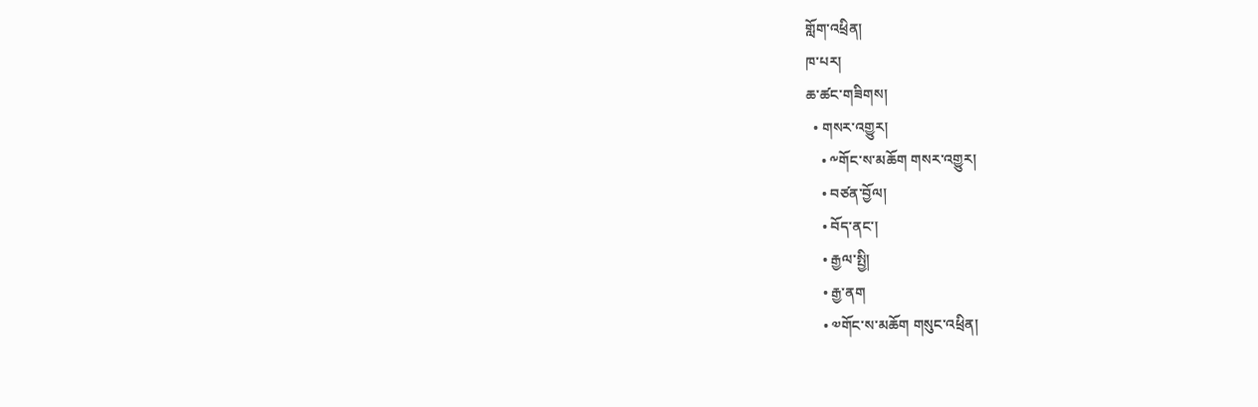གློག་འཕྲིན།
ཁ་པར།
ཆ་ཚང་གཟིགས།
  • གསར་འགྱུར།
    • ༸གོང་ས་མཆོག གསར་འགྱུར།
    • བཙན་བྱོལ།
    • བོད་ནང་།
    • རྒྱལ་སྤྱི།
    • རྒྱ་ནག
    • ༧གོང་ས་མཆོག གསུང་འཕྲིན།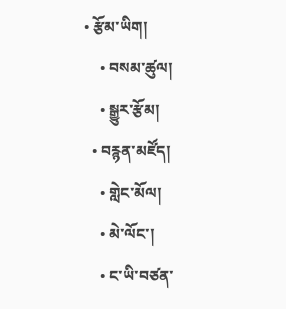• རྩོམ་ཡིག།
    • བསམ་ཚུལ།
    • སྒྱུར་རྩོམ།
  • བརྙན་མཛོད།
    • གླེང་མོལ།
    • མེ་ལོང་།
    • ང་ཡི་བཙན་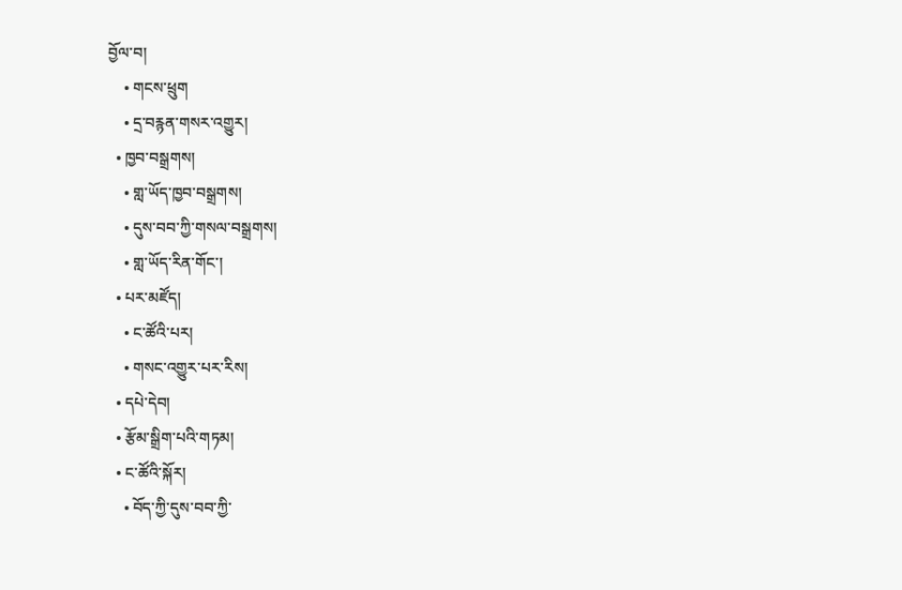བྱོལ་བ།
    • གངས་ཕྲུག
    • དྲ་བརྙན་གསར་འགྱུར།
  • ཁྱབ་བསྒྲགས།
    • གླ་ཡོད་ཁྱབ་བསྒྲགས།
    • དུས་བབ་ཀྱི་གསལ་བསྒྲགས།
    • གླ་ཡོད་རིན་གོང་།
  • པར་མཛོད།
    • ང་ཚོའི་པར།
    • གསང་འགྱུར་པར་རིས།
  • དཔེ་དེབ།
  • རྩོམ་སྒྲིག་པའི་གཏམ།
  • ང་ཚོའི་སྐོར།
    • བོད་ཀྱི་དུས་བབ་ཀྱི་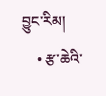བྱུང་རིམ།
    • རྩ་ཆེའི་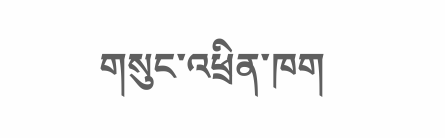གསུང་འཕྲིན་ཁག